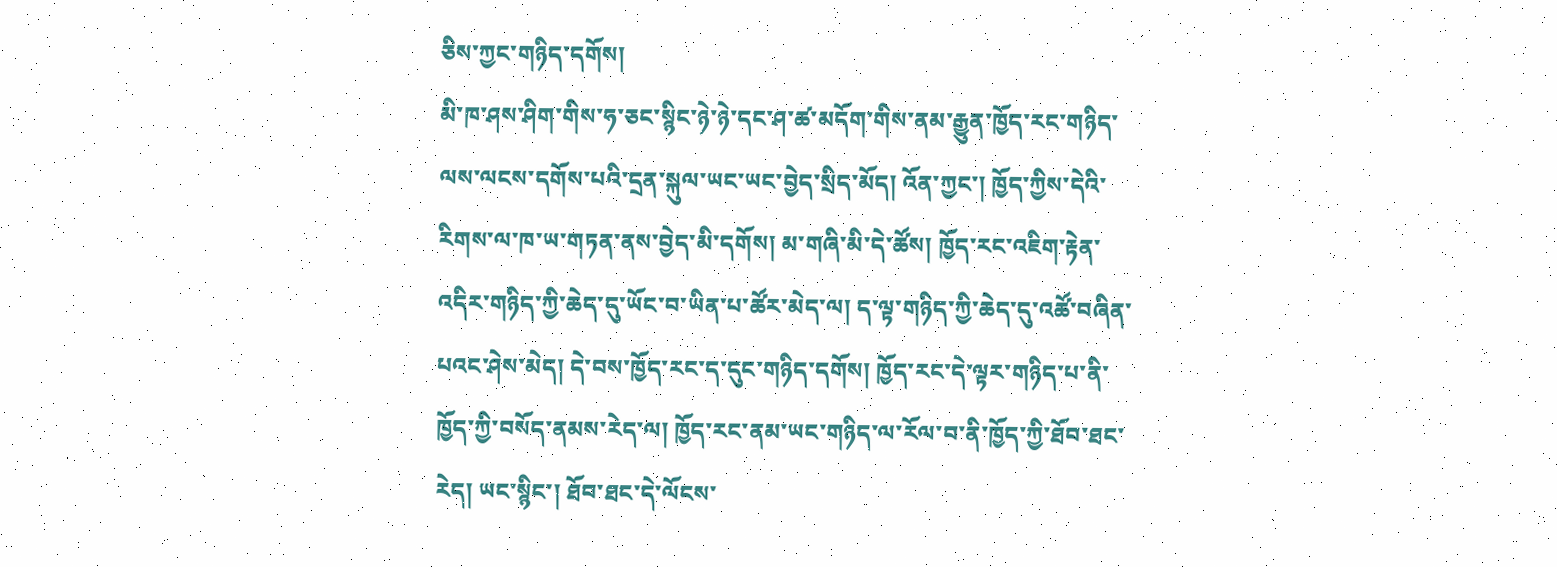ཅིས་ཀྱང་གཉིད་དགོས།
མི་ཁ་ཤས་ཤིག་གིས་ཧ་ཅང་སྙིང་ཉེ་ཉེ་དང་ཤ་ཚ་མདོག་གིས་ནམ་རྒྱུན་ཁྱོད་རང་གཉིད་ལས་ལངས་དགོས་པའི་དྲན་སྐུལ་ཡང་ཡང་བྱེད་སྲིད་མོད། འོན་ཀྱང་། ཁྱོད་ཀྱིས་དེའི་རིགས་ལ་ཁ་ཡ་གཏན་ནས་བྱེད་མི་དགོས། མ་གཞི་མི་དེ་ཚོས། ཁྱོད་རང་འཇིག་རྟེན་འདིར་གཉིད་ཀྱི་ཆེད་དུ་ཡོང་བ་ཡིན་པ་ཚོར་མེད་ལ། ད་ལྟ་གཉིད་ཀྱི་ཆེད་དུ་འཚོ་བཞིན་པའང་ཤེས་མེད། དེ་བས་ཁྱོད་རང་ད་དུང་གཉིད་དགོས། ཁྱོད་རང་དེ་ལྟར་གཉིད་པ་ནི་ཁྱོད་ཀྱི་བསོད་ནམས་རེད་ལ། ཁྱོད་རང་ནམ་ཡང་གཉིད་ལ་རོལ་བ་ནི་ཁྱོད་ཀྱི་ཐོབ་ཐང་རེད། ཡང་སྙིང་། ཐོབ་ཐང་དེ་ལོངས་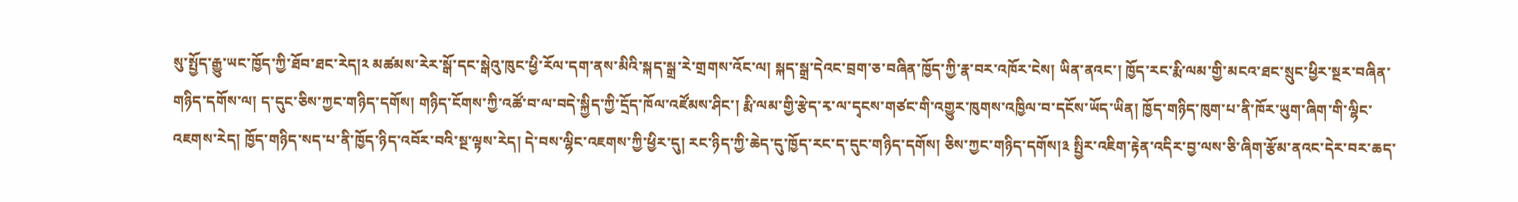སུ་སྤྱོད་རྒྱུ་ཡང་ཁྱོད་ཀྱི་ཐོབ་ཐང་རེད།༢ མཚམས་རེར་སྒོ་དང་སྒེའུ་ཁུང་ཕྱི་རོལ་དག་ནས་མིའི་སྐད་སྒྲ་རེ་གྲགས་འོང་ལ། སྐད་སྒྲ་དེའང་བྲག་ཅ་བཞིན་ཁྱོད་ཀྱི་རྣ་བར་འཁོར་ངེས། ཡིན་ནའང་། ཁྱོད་རང་རྨི་ལམ་གྱི་མངའ་ཐང་སྲུང་ཕྱིར་སྔར་བཞིན་གཉིད་དགོས་ལ། ད་དུང་ཅིས་ཀྱང་གཉིད་དགོས། གཉིད་ངོགས་ཀྱི་འཚོ་བ་ལ་བདེ་སྐྱིད་ཀྱི་དྲོད་ཁོལ་འཛོམས་ཤིང་། རྨི་ལམ་གྱི་རྩེད་རྭ་ལ་དྭངས་གཙང་གི་འགྱུར་ཁུགས་འཁྱིལ་བ་དངོས་ཡོད་ཡིན། ཁྱོད་གཉིད་ཁུག་པ་ནི་ཁོར་ཡུག་ཞིག་གི་ལྷིང་འཇགས་རེད། ཁྱོད་གཉིད་སད་པ་ནི་ཁྱོད་ཉིད་འབོར་བའི་སྔ་ལྟས་རེད། དེ་བས་ལྷིང་འཇགས་ཀྱི་ཕྱིར་དུ། རང་ཉིད་ཀྱི་ཆེད་དུ་ཁྱོད་རང་ད་དུང་གཉིད་དགོས། ཅིས་ཀྱང་གཉིད་དགོས།༣ སྤྱིར་འཇིག་རྟེན་འདིར་བྱ་ལས་ཅི་ཞིག་རྩོམ་ནའང་དེར་བར་ཆད་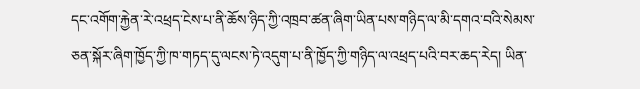དང་འགོག་རྐྱེན་རེ་འཕྲད་ངེས་པ་ནི་ཆོས་ཉིད་ཀྱི་འཁྲབ་ཚན་ཞིག་ཡིན་པས་གཉིད་ལ་མི་དགའ་བའི་སེམས་ཅན་སྐོར་ཞིག་ཁྱོད་ཀྱི་ཁ་གཏད་དུ་ལངས་ཏེ་འདུག་པ་ནི་ཁྱོད་ཀྱི་གཉིད་ལ་འཕྲད་པའི་བར་ཆད་རེད། ཡིན་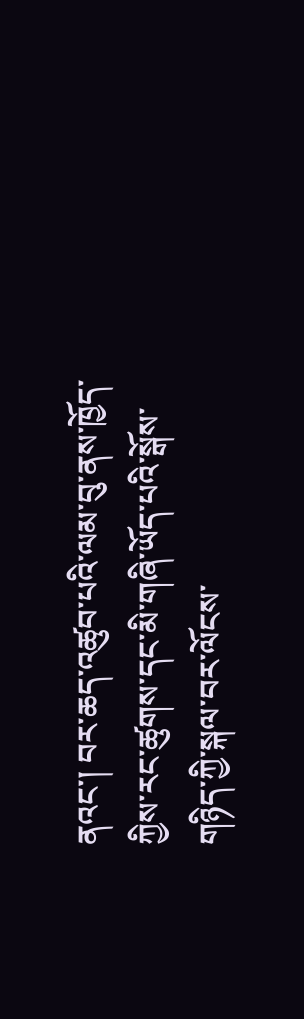ནའང་། བར་ཆད་འཚུབ་པའི་ལམ་བུ་ནས་ཁྱོད་ཀྱིས་རང་ཚུགས་དང་མི་གཞི་ཡོད་པའི་སྒོས་གཉིད་ཀྱི་སྐལ་བར་ལོངས་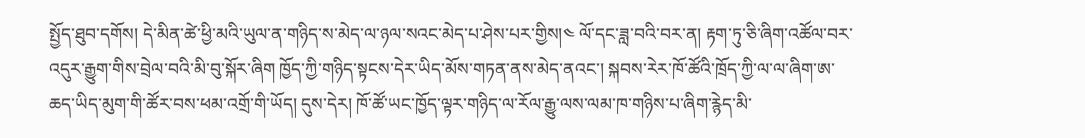སྤྱོད་ཐུབ་དགོས། དེ་མིན་ཚེ་ཕྱི་མའི་ཡུལ་ན་གཉིད་ས་མེད་ལ་ཉལ་སའང་མེད་པ་ཤེས་པར་གྱིས།༤ ལོ་དང་ཟླ་བའི་བར་ན། རྟག་ཏུ་ཅི་ཞིག་འཚོལ་བར་འདུར་རྒྱུག་གིས་བྲེལ་བའི་མི་བུ་སྐོར་ཞིག ཁྱོད་ཀྱི་གཉིད་སྟངས་དེར་ཡིད་མོས་གཏན་ནས་མེད་ནའང་། སྐབས་རེར་ཁོ་ཚོའི་ཁྲོད་ཀྱི་ལ་ལ་ཞིག་ཨ་ཆད་ཡིད་མུག་གི་ཚོར་བས་ཕམ་འགྲོ་གི་ཡོད། དུས་དེར། ཁོ་ཚོ་ཡང་ཁྱོད་ལྟར་གཉིད་ལ་རོལ་རྒྱུ་ལས་ལམ་ཁ་གཉིས་པ་ཞིག་རྙེད་མི་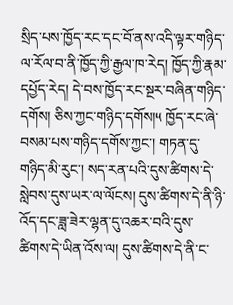སྲིད་པས་ཁྱོད་རང་དང་བོ་ནས་འདི་ལྟར་གཉིད་ལ་རོལ་བ་ནི་ཁྱོད་ཀྱི་རྒྱལ་ཁ་རེད། ཁྱོད་ཀྱི་རྣམ་དཔྱོད་རེད། དེ་བས་ཁྱོད་རང་སྔར་བཞིན་གཉིད་དགོས། ཅིས་ཀྱང་གཉིད་དགོས།༥ ཁྱོད་རང་ཞེ་བསམ་པས་གཉིད་དགོས་ཀྱང་། གཏན་དུ་གཉིད་མི་རུང་། སད་རན་པའི་དུས་ཚིགས་དེ་སླེབས་དུས་ཡར་ལ་ལོངས། དུས་ཚིགས་དེ་ནི་ཉི་འོད་དང་ཟླ་ཟེར་ལྷན་དུ་འཆར་བའི་དུས་ཚིགས་དེ་ཡིན་འོས་ལ། དུས་ཚིགས་དེ་ནི་ང་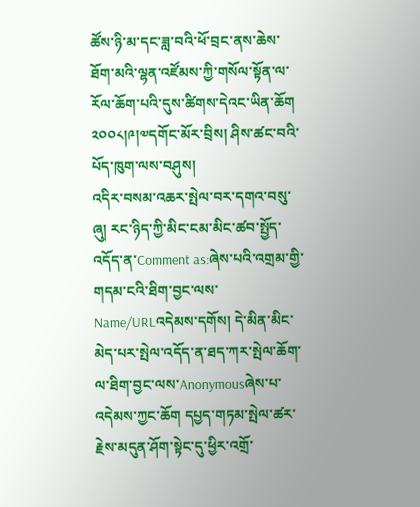ཚོས་ཉི་མ་དང་ཟླ་བའི་ཕོ་བྲང་ནས་ཆེས་ཐོག་མའི་ལྷན་འཛོམས་ཀྱི་གསོལ་སྟོན་ལ་རོལ་ཆོག་པའི་དུས་ཚིགས་དེའང་ཡིན་ཆོག ༢༠༠༨།༩།༧དགོང་མོར་བྲིས། ཤིས་ཚང་བའི་པོད་ཁུག་ལས་བཤུས།
འདིར་བསམ་འཆར་སྤེལ་བར་དགའ་བསུ་ཞུ། རང་ཉིད་ཀྱི་མིང་ངམ་མིང་ཚབ་སྤྱོད་འདོད་ན་Comment as:ཞེས་པའི་འགྲམ་གྱི་གདམ་ངའི་ཐིག་བྱང་ལས་Name/URLའདེམས་དགོས། དེ་མིན་མིང་མེད་པར་སྤེལ་འདོད་ན་ཐད་ཀར་སྤེལ་ཆོག་ལ་ཐིག་བྱང་ལས་Anonymousཞེས་པ་འདེམས་ཀྱང་ཆོག དཔྱད་གཏམ་སྤེལ་ཚར་རྗེས་མདུན་ཤོག་སྟེང་དུ་ཕྱིར་འགྲོ་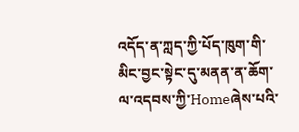འདོད་ན་ཀླད་ཀྱི་པོད་ཁུག་གི་མིང་བྱང་སྟེང་དུ་མནན་ན་ཆོག་ལ་འདབས་ཀྱི་Homeཞེས་པའི་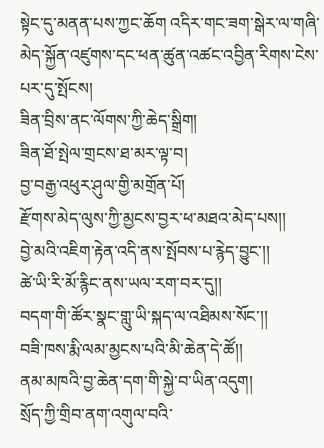སྟེང་དུ་མནན་པས་ཀྱང་ཆོག འདིར་གང་ཟག་སྒེར་ལ་གཞི་མེད་སྐྱོན་འཛུགས་དང་ཕན་ཚུན་འཚང་འབྱིན་རིགས་ངེས་པར་དུ་སྤོངས།
ཟིན་བྲིས་ནང་ལོགས་ཀྱི་ཆེད་སྒྲིག།
ཟིན་ཐོ་སྤེལ་གྲངས་ཐ་མར་ལྟ་བ།
བྱ་བརྒྱ་འཕུར་ཤུལ་གྱི་མགྲོན་པོ།
རྫོགས་མེད་ལུས་ཀྱི་མྱངས་བྱར་ཕ་མཐའ་མེད་པས།།
བྱེ་མའི་འཇིག་རྟེན་འདི་ནས་སྤོབས་པ་རྙེད་བྱུང་།།
ཚེ་ཡི་རི་མོ་རྙིང་ནས་ཡལ་རག་བར་དུ།།
བདག་གི་ཚོར་སྣང་གླུ་ཡི་སྐད་ལ་འཐིམས་སོང་།།
བཟི་ཁས་རྨི་ལམ་མྱངས་པའི་མི་ཆེན་དེ་ཚོ།།
ནམ་མཁའི་བྱ་ཆེན་དག་གི་སྐྱེ་བ་ཡིན་འདུག།
སྲོད་ཀྱི་གྲིབ་ནག་འགུལ་བའི་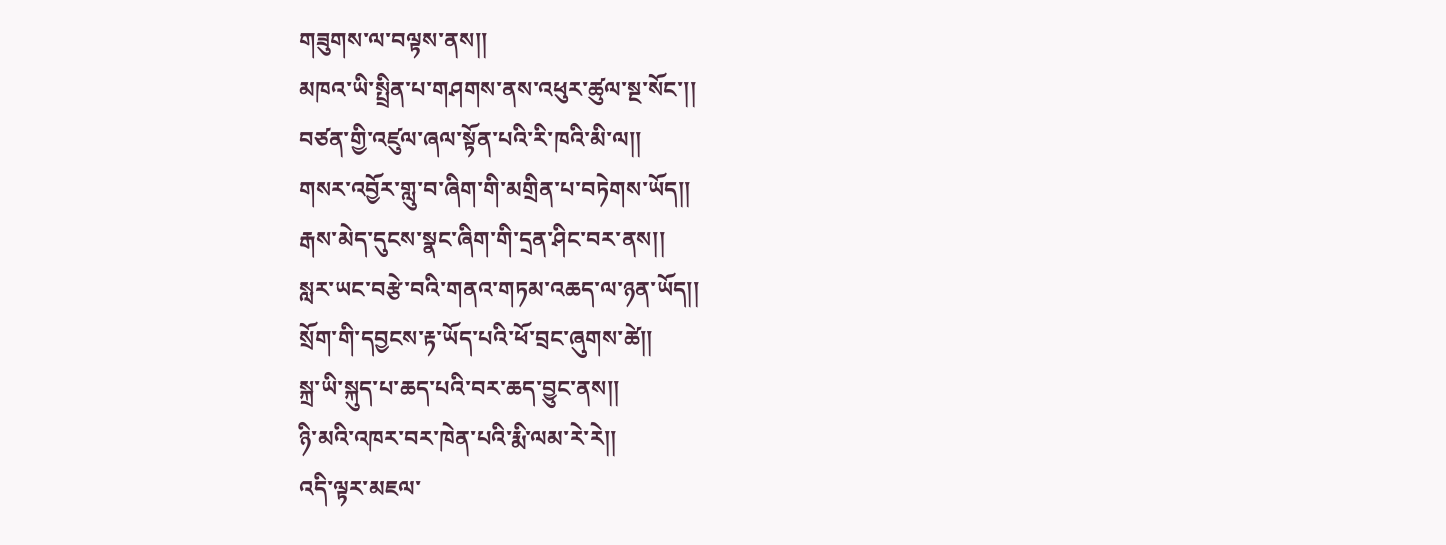གཟུགས་ལ་བལྟས་ནས།།
མཁའ་ཡི་སྤྲིན་པ་གཤགས་ནས་འཕུར་ཚུལ་སྔ་སོང་།།
བཙན་གྱི་འཛུལ་ཞལ་སྟོན་པའི་རི་ཁའི་མི་ལ།།
གསར་འབྱོར་གླུ་བ་ཞིག་གི་མགྲིན་པ་བཏེགས་ཡོད།།
རྒས་མེད་དུངས་སྣང་ཞིག་གི་དྲན་ཤིང་བར་ནས།།
སླར་ཡང་བརྩེ་བའི་གནའ་གཏམ་འཆད་ལ་ཉན་ཡོད།།
སྲོག་གི་དབྱངས་རྟ་ཡོད་པའི་ཕོ་བྲང་ཞུགས་ཚེ།།
སྐྲ་ཡི་སྐུད་པ་ཆད་པའི་བར་ཆད་བྱུང་ནས།།
ཉི་མའི་འཁར་བར་ཁེན་པའི་རྨི་ལམ་རེ་རེ།།
འདི་ལྟར་མཇལ་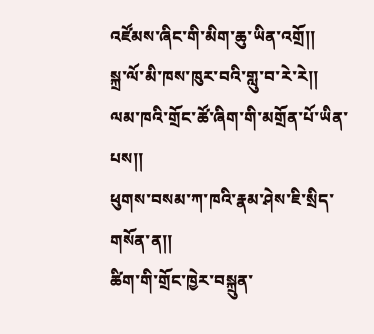འཛོམས་ཞིང་གི་མིག་ཆུ་ཡིན་འགྲོ།།
སྐྲ་ལོ་མི་ཁས་ཁུར་བའི་གླུ་བ་རེ་རེ།།
ལམ་ཁའི་གྲོང་ཚོ་ཞིག་གི་མགྲོན་པོ་ཡིན་པས།།
ཕུགས་བསམ་ཀ་ཁའི་རྣམ་ཤེས་ཇི་སྲིད་གསོན་ན།།
ཚིག་གི་གྲོང་ཁྱེར་བསྐྲུན་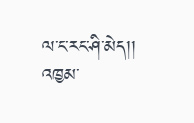ལ་ང་རང་ཤི་མེད།།
འཁྱམ་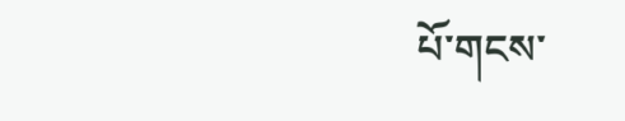པོ་གངས་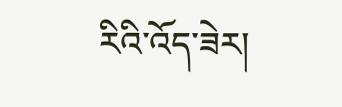རིའི་འོད་ཟེར།